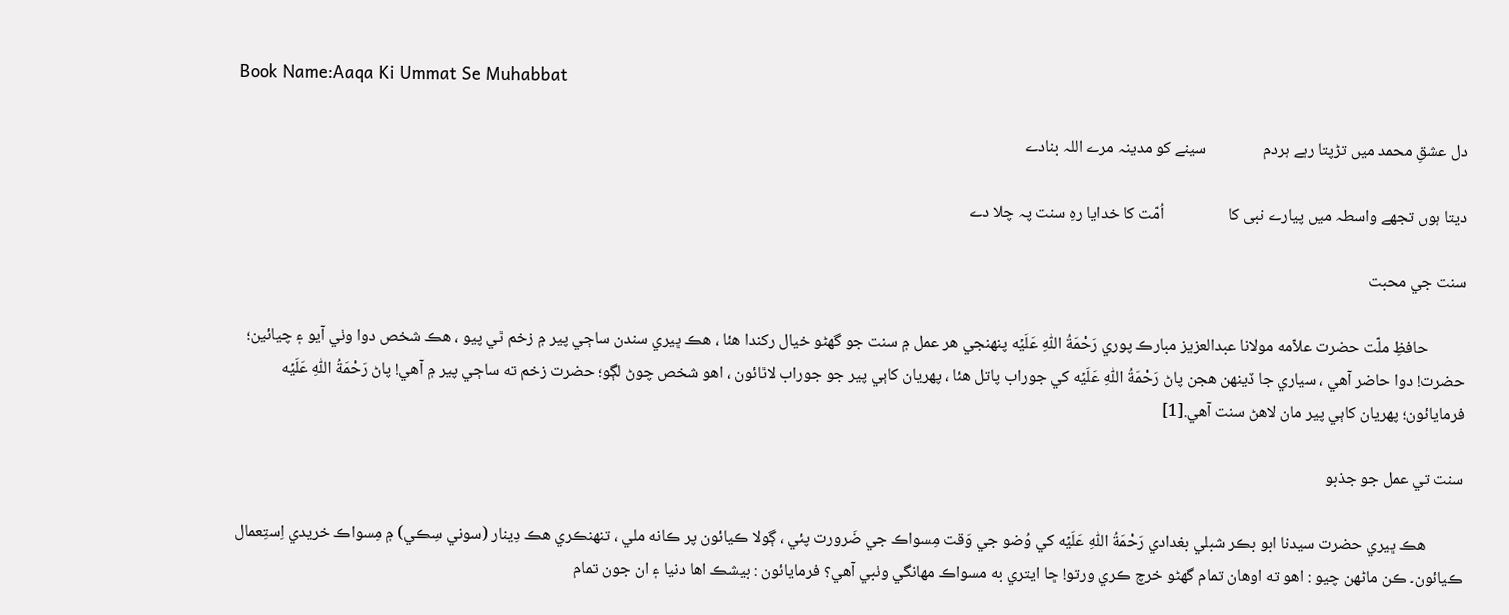Book Name:Aaqa Ki Ummat Se Muhabbat

دل عشقِ محمد میں تڑپتا رہے ہردم               سینے کو مدینہ مرے اللہ بنادے

دیتا ہوں تجھے واسطہ میں پیارے نبی کا                 اُمّت کا خدایا رہِ سنت پہ چلا دے

سنت جي محبت

          حافظِ ملّت حضرت علاّمه مولانا عبدالعزيز مبارڪ پوري رَحْمَةُ اللّٰهِ عَلَيۡه پنهنجي هر عمل ۾ سنت جو گھڻو خيال رکندا هئا ، هڪ ڀيري سندن ساڄي پير ۾ زخم ٿي پيو ، هڪ شخص دوا وٺي آيو ۽ چيائين؛ حضرت! دوا حاضر آهي ، سياري جا ڏينهن هجن پاڻ رَحْمَةُ اللّٰهِ عَلَيۡه کي جوراب پاتل هئا ، پهريان کاٻي پير جو جوراب لاٿائون ، اهو شخص چوڻ لڳو؛ حضرت زخم ته ساڄي پير ۾ آهي! پاڻ رَحْمَةُ اللّٰهِ عَلَيۡه فرمايائون؛ پهريان کاٻي پير مان لاهڻ سنت آهي.[1]

سنت تي عمل جو جذبو

          هڪ ڀيري حضرت سيدنا ابو بڪر شبلي بغدادي رَحْمَةُ اللّٰهِ عَلَيۡه کي وُضو جي وَقت مِسواڪ جي ضَرورت پئي ، ڳولا ڪيائون پر ڪانه ملي ، تنهنڪري هڪ دِينار (سوني سِڪي) ۾ مِسواڪ خريدي اِستِعمال ڪيائون۔ ڪن ماڻهن چيو : اهو ته اوهان تمام گھڻو خرچ ڪري ورتو! ڇا ايتري به مسواڪ مهانگي وٺبي آهي؟ فرمايائون : بيشڪ اها دنيا ۽ ان جون تمام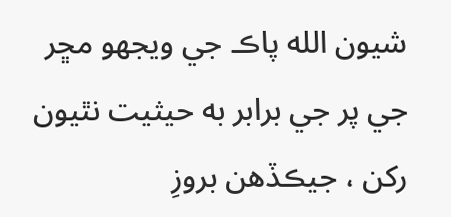شيون الله پاڪ جي ويجھو مڇر جي پر جي برابر به حيثيت نٿيون رکن ، جيڪڏهن بروزِ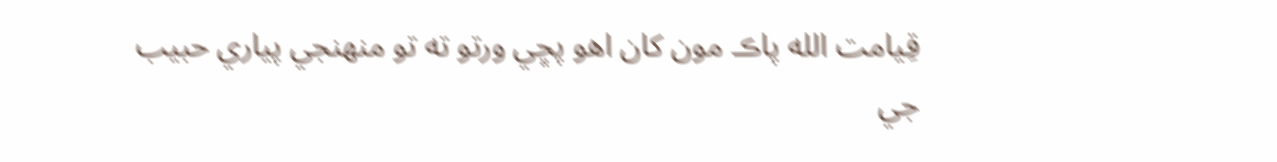قِيامت الله پاڪ مون کان اهو پڇي ورتو ته تو منهنجي پياري حبيب جي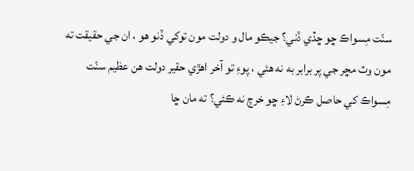سنّت مِسواڪ ڇو ڇڏي ڏني؟ جيڪو مال و دولت مون توکي ڏنو هو ، ان جي حقيقت ته مون وٽ مڇر جي پر برابر به نه هئي ، پوءِ تو آخر اهڙي حقير دولت هن عظيم سنّت مِسواڪ کي حاصل ڪرڻ لاءِ ڇو خرچ نه ڪئي؟ ته مان ڇا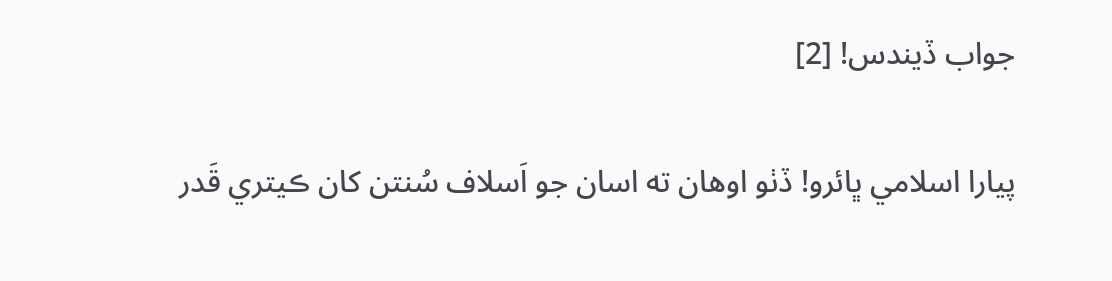جواب ڏيندس! [2]

پيارا اسلامي ڀائرو! ڏٺو اوهان ته اسان جو اَسلاف سُنتن کان ڪيتري قَدر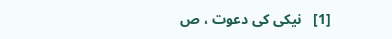[1]   نیکی کی دعوت ، ص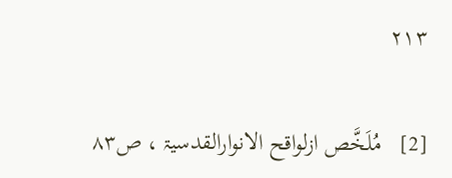۲۱۳

[2]   مُلَخَّص ازلواقح الانوارالقدسیۃ ، ص۸۳